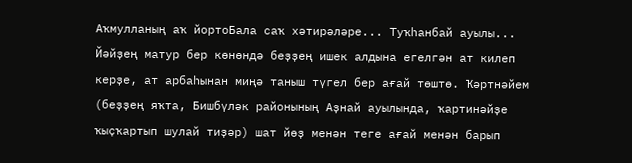Аҡмулланың аҡ йортоБала саҡ хәтирәләре... Туҡһанбай ауылы...
Йәйҙең матур бер көнөндә беҙҙең ишек алдына егелгән ат килеп керҙе, ат арбаһынан миңә таныш түгел бер ағай төштө. Ҡәртнәйем (беҙҙең яҡта, Бишбүләк районының Аҙнай ауылында, ҡартинәйҙе ҡыҫҡартып шулай тиҙәр) шат йөҙ менән теге ағай менән барып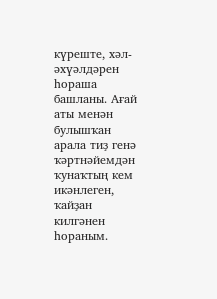күреште, хәл-әхүәлдәрен һораша башланы. Ағай аты менән булышҡан арала тиҙ генә ҡәртнәйемдән ҡунаҡтың кем икәнлеген, ҡайҙан килгәнен һораным.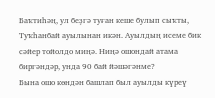Баҡтиһәң, ул беҙгә туған кеше булып сыҡты, Туҡһанбай ауылынан икән. Ауылдың исеме бик сәйер тойолдо миңә. Ниңә ошондай атама биргәндәр, унда 90 бай йәшәгәнме?
Бына ошо көндән башлап был ауылды күреү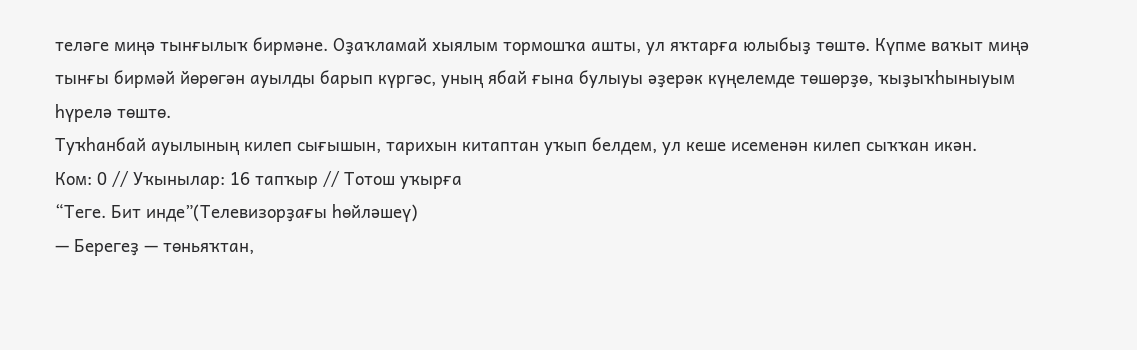теләге миңә тынғылыҡ бирмәне. Оҙаҡламай хыялым тормошҡа ашты, ул яҡтарға юлыбыҙ төштө. Күпме ваҡыт миңә тынғы бирмәй йөрөгән ауылды барып күргәс, уның ябай ғына булыуы әҙерәк күңелемде төшөрҙө, ҡыҙыҡһыныуым һүрелә төштө.
Туҡһанбай ауылының килеп сығышын, тарихын китаптан уҡып белдем, ул кеше исеменән килеп сыҡҡан икән.
Ком: 0 // Уҡынылар: 16 тапҡыр // Тотош уҡырға
“Теге. Бит инде”(Телевизорҙағы һөйләшеү)
— Берегеҙ — төньяҡтан,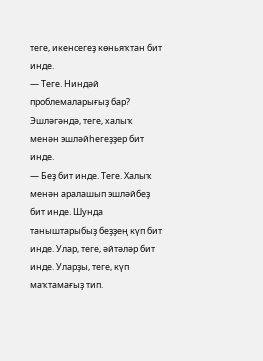теге, икенсегеҙ көньяҡтан бит инде.
— Теге. Ниндәй проблемаларығыҙ бар? Эшләгәндә, теге, халыҡ менән эшләйһегеҙҙер бит инде.
— Беҙ бит инде. Теге. Халыҡ менән аралашып эшләйбеҙ бит инде. Шунда таныштарыбыҙ беҙҙең күп бит инде. Улар, теге, әйтәләр бит инде. Уларҙы, теге, күп маҡтамағыҙ тип.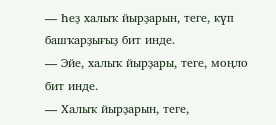— Һеҙ халыҡ йырҙарын, теге, күп башҡарҙығыҙ бит инде.
— Эйе, халыҡ йырҙары, теге, моңло бит инде.
— Халыҡ йырҙарын, теге,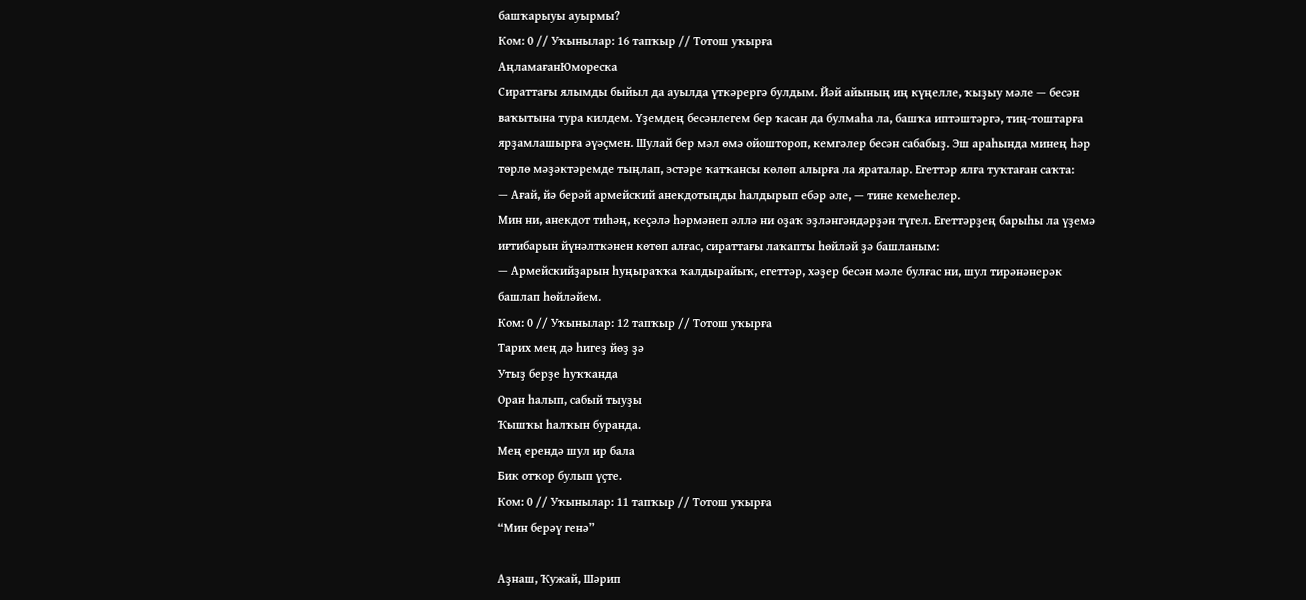башҡарыуы ауырмы?
Ком: 0 // Уҡынылар: 16 тапҡыр // Тотош уҡырға
АңламағанЮмореска
Сираттағы ялымды быйыл да ауылда үткәрергә булдым. Йәй айының иң күңелле, ҡыҙыу мәле — бесән ваҡытына тура килдем. Үҙемдең бесәнлегем бер ҡасан да булмаһа ла, башҡа иптәштәргә, тиң-тоштарға ярҙамлашырға әүәҫмен. Шулай бер мәл өмә ойоштороп, кемгәлер бесән сабабыҙ. Эш араһында минең һәр төрлө мәҙәктәремде тыңлап, эстәре ҡатҡансы көлөп алырға ла яраталар. Егеттәр ялға туҡтаған саҡта:
— Ағай, йә берәй армейский анекдотыңды һалдырып ебәр әле, — тине кемеһелер.
Мин ни, анекдот тиһәң, кеҫәлә һәрмәнеп әллә ни оҙаҡ эҙләнгәндәрҙән түгел. Егеттәрҙең барыһы ла үҙемә иғтибарын йүнәлткәнен көтөп алғас, сираттағы лаҡапты һөйләй ҙә башланым:
— Армейскийҙарын һуңыраҡҡа ҡалдырайыҡ, егеттәр, хәҙер бесән мәле булғас ни, шул тирәнәнерәк башлап һөйләйем.
Ком: 0 // Уҡынылар: 12 тапҡыр // Тотош уҡырға
Тарих мең дә һигеҙ йөҙ ҙә
Утыҙ берҙе һуҡҡанда
Оран һалып, сабый тыуҙы
Ҡышҡы һалҡын буранда.
Мең ерендә шул ир бала
Бик отҡор булып үҫте.
Ком: 0 // Уҡынылар: 11 тапҡыр // Тотош уҡырға
“Мин берәү генә”

Аҙнаш, Ҡужай, Шәрип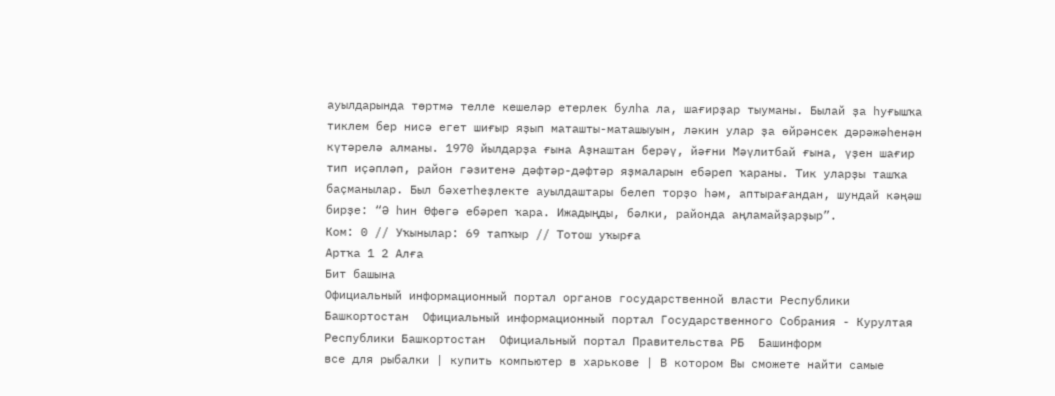ауылдарында төртмә телле кешеләр етерлек булһа ла, шағирҙар тыуманы. Былай ҙа һуғышҡа тиклем бер нисә егет шиғыр яҙып маташты-маташыуын, ләкин улар ҙа өйрәнсек дәрәжәһенән күтәрелә алманы. 1970 йылдарҙа ғына Аҙнаштан берәү, йәғни Мәүлитбай ғына, үҙен шағир тип иҫәпләп, район гәзитенә дәфтәр-дәфтәр яҙмаларын ебәреп ҡараны. Тик уларҙы ташҡа баҫманылар. Был бәхетһеҙлекте ауылдаштары белеп торҙо һәм, аптырағандан, шундай кәңәш бирҙе: “Ә һин Өфөгә ебәреп ҡара. Ижадыңды, бәлки, районда аңламайҙарҙыр”.
Ком: 0 // Уҡынылар: 69 тапҡыр // Тотош уҡырға
Артҡа 1 2 Алға
Бит башына
Официальный информационный портал органов государственной власти Республики Башкортостан  Официальный информационный портал Государственного Собрания - Курултая Республики Башкортостан  Официальный портал Правительства РБ  Башинформ
все для рыбалки | купить компьютер в харькове | В котором Вы сможете найти самые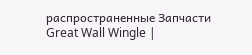распространенные Запчасти Great Wall Wingle |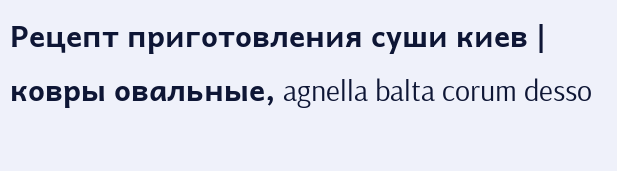Рецепт приготовления суши киев | ковры овальные, agnella balta corum desso